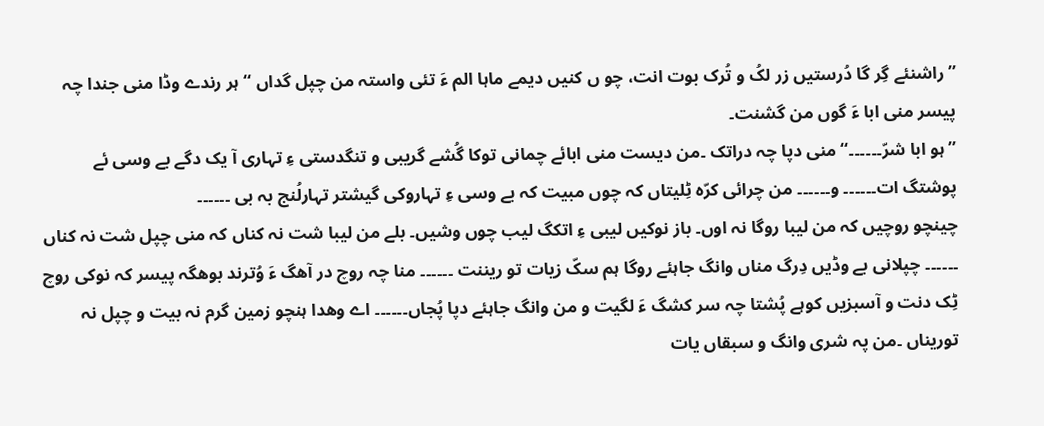’’راشنئے گِر گا دُرستیں زر لکُ و تُرک بوت انت، چو ں کنیں دیمے ماہا الم ءَ تئی واستہ من چپل گداں ‘‘ ہر رندے وڈا منی جندا چہ پیسر منی ابا ءَ گوں من گشنت۔
’’ ہو ابا شرّ۔۔۔۔۔۔‘‘ منی دپا چہ دراتک ۔من دیست منی ابائے چمانی توکا گُشے گریبی و تنگدستی ءِ تہاری آ یک دگے بے وسی ئے پوشتگ ات۔۔۔۔۔۔ و۔۔۔۔۔۔ من چرائی کرّہ ٹِلیتاں کہ چوں مبیت کہ بے وسی ءِ تہاروکی گیشتر تہارلُنج بہ بی ۔۔۔۔۔۔
چینچو روچیں کہ من لیبا روگا نہ اوں۔ باز نوکیں لیبی ءِ اتکگ لیب چوں وشیں۔ بلے من لیبا شت نہ کناں کہ منی چپل شت نہ کناں ۔۔۔۔۔۔ چپلانی بے وڈیں دِرگ مناں وانگ جاہئے روگا ہم سکّ زیات تو ریننت ۔۔۔۔۔۔ منا چہ روچ در آھگ ءَ وُترند بوھگہ پیسر کہ نوکی روچ ٹِک دنت و آسبزیں کوہے پُشتا چہ سر کشگ ءَ لگیت و من وانگ جاہئے دپا پُجاں۔۔۔۔۔۔ اے وھدا ہنچو زمین گرم نہ بیت و چپل نہ توریناں ۔من پہ شری وانگ و سبقاں یات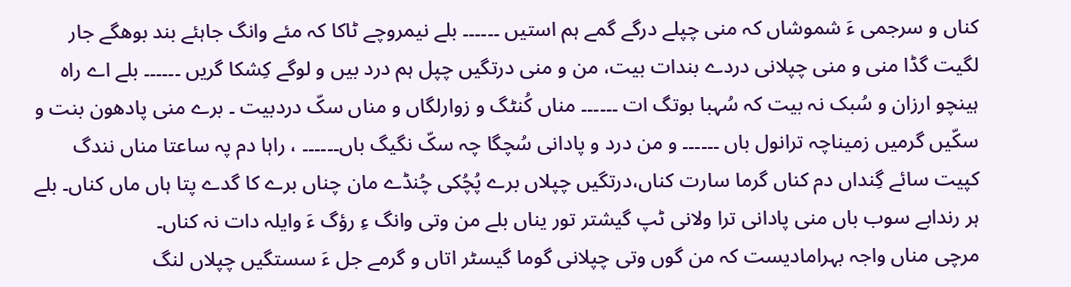کناں و سرجمی ءَ شموشاں کہ منی چپلے درگے گمے ہم استیں ۔۔۔۔۔۔ بلے نیمروچے ٹاکا کہ مئے وانگ جاہئے بند بوھگے جار لگیت گڈا منی و منی چپلانی دردے بندات بیت، من و منی درتگیں چپل ہم درد بیں و لوگے کِشکا گریں ۔۔۔۔۔۔ بلے اے راہ ہینچو ارزان و سُبک نہ بیت کہ سُہبا بوتگ ات ۔۔۔۔۔۔ مناں کُنٹگ و زوارلگاں و مناں سکّ دردبیت ۔ برے منی پادھون بنت و سکّیں گرمیں زمیناچہ ترانول باں ۔۔۔۔۔۔ و من درد و پادانی سُچگا چہ سکّ نگیگ باں۔۔۔۔۔۔ ، راہا دم پہ ساعتا مناں نندگ کپیت سائے گِنداں دم کناں گرما سارت کناں،درتگیں چپلاں برے پُچُکی چُنڈے مان چناں برے کا گدے پتا ہاں ماں کناں۔ بلے ہر رندابے سوب باں منی پادانی ترا ولانی ٹپ گیشتر تور یناں بلے من وتی وانگ ءِ رؤگ ءَ وایلہ دات نہ کناں۔
مرچی مناں واجہ بہرامادیست کہ من گوں وتی چپلانی گوما گیسٹر اتاں و گرمے جل ءَ سستگیں چپلاں لنگ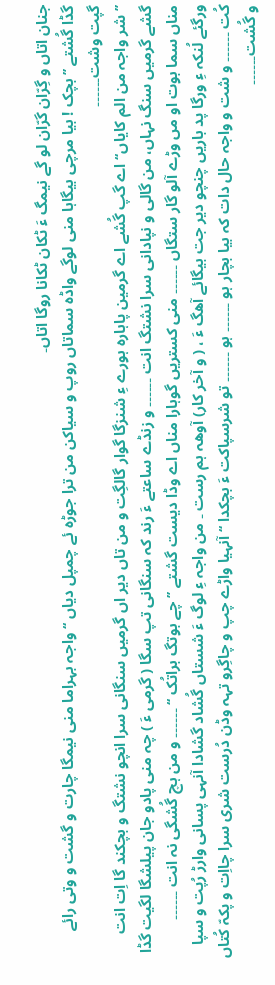جنان اتاں و گِرّان گرّان لو گے نیمگ ءَ ٹکان ٹکانا روگا اتاں۔
گڈا گُشتے ’’بچک ! بیا مرچی بیگاہا منی لوگے واڈہ سماتاں روپ و سیاکن من ترا جوڑہ ئے چمپل دیاں ‘‘ واجہ بہراما منی نیمگا چارت و گشت و وتی رائے گپت وشت۔۔۔۔۔۔
’’شر واجہ من الم کایاں‘‘ اے گپ گُشے اے گرمین پاہارہ ہورے ءِ شنزگا گوار گالگِت و من تاں دیر اں گرمیں سنگانی سرا انچو نشتگ و بچکند گا اِت انت گشے گرمیں سنگ نہاں، من گالی و نپادانی سرا نشتگ انت ۔۔۔۔۔۔ و زنڈے ساعتے ءَ رند کہ سنگانی تپ سگا ( گرمی ءَ ) چہ منی پادو جان پیلشگا لگیت گڈا مناں سما بوت او مں وڑے آلو گار ستگاں ۔۔۔۔۔۔ منی کستریں گوہارا مناں اے وڈا دیست گشتے ’’ چے بوتگ براتُک ‘‘ ۔۔۔۔۔۔ و من ہچ گُشگی نہ انت ۔۔۔۔۔۔
ورگئے لُنکہ ءِ ورگا پد باریں چنچو دیر جت بیگائے آھگ ءَ ، ( و آخر کار) آوھہ ہم رست ۔ من واجہ ءِ لوگ ءَ شستاں گُشاد گشادا آنہی پسانی وارڑ رُپت و سپا کُت ۔۔۔۔۔۔ و شت و واجہ حال دات کہ بیا بچار ہو ۔۔۔۔۔۔ ہو ۔۔۔۔۔۔ تو شرسپاکت ءَ بچکدا ‘‘ آنہیا واڑے چپ و چاگِرو تہہ وڈن دُرست شری سرا چااِت و پکہّ کُتاں و گُشت۔۔۔۔۔۔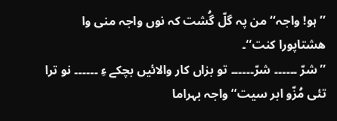’’ ہو! واجہ‘‘ من پہ گلّ گُشت کہ نوں واجہ منی وا ھشتاپورا کنت‘‘۔
’’ شرّ ۔۔۔۔۔۔ شرّ۔۔۔۔۔۔ تو بزاں کار والائیں بچکے ءِ ۔۔۔۔۔۔ نو ترا تئی مُزّو ابر سیت‘‘ واجہ بہراما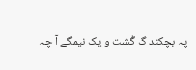پہ بچکند گ گُشت و یک نیمگے آ چہ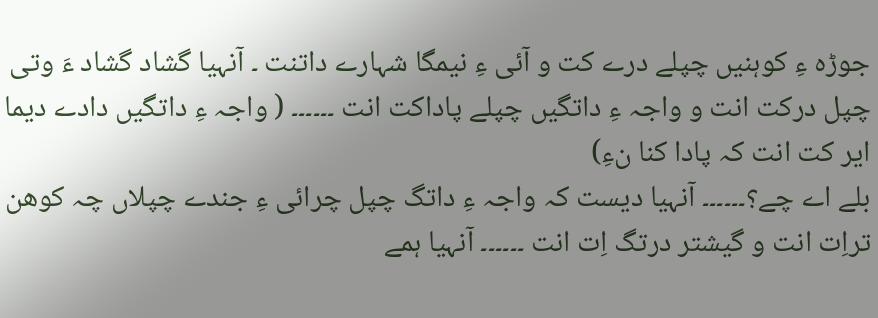جوڑہ ءِ کوہنیں چپلے درے کت و آئی ءِ نیمگا شہارے داتنت ۔ آنہیا گشاد گشاد ءَ وتی چپل درکت انت و واجہ ءِ داتگیں چپلے پاداکت انت ۔۔۔۔۔۔ ( واجہ ءِ داتگیں دادے دیما ایر کت انت کہ پادا کنا نءِ)
بلے اے چے؟۔۔۔۔۔۔ آنہیا دیست کہ واجہ ءِ داتگ چپل چرائی ءِ جندے چپلاں چہ کوھن تراِت انت و گیشتر درتگ اِت انت ۔۔۔۔۔۔ آنہیا ہمے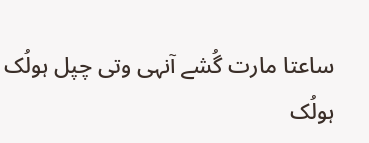ساعتا مارت گُشے آنہی وتی چپل ہولُک ہولُک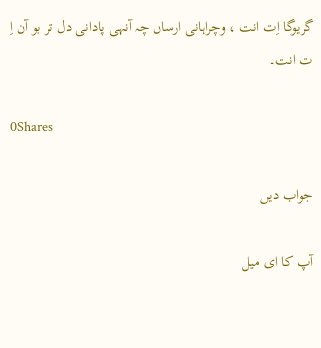گریوگا اِت انت ، وچراہانی ارساں چہ آنہی پادانی دل تر بو آن اِ ت انت۔

0Shares

جواب دیں

آپ کا ای میل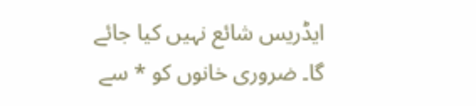ایڈریس شائع نہیں کیا جائے گا۔ ضروری خانوں کو * سے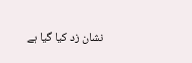نشان زد کیا گیا ہے